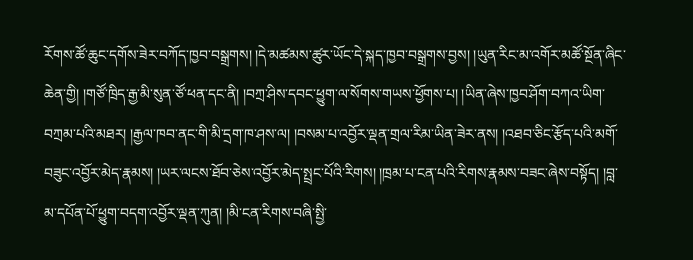རོགས་ཚོ་ཆུང་དགོས་ཟེར་བཀོད་ཁྱབ་བསྒྲགས། །དེ་མཚམས་ཚུར་ཡོང་དེ་སྐད་ཁྱབ་བསྒྲགས་བྱས། །ཡུན་རིང་མ་འགོར་མཚོ་སྔོན་ཞིང་ཆེན་གྱི། །གཙོ་ཁྲིད་རྒྱ་མི་སུན་ཙོ་ཕན་དང་ནི། །བཀྲ་ཤིས་དབང་ཕྱུག་ལ་སོགས་གཡས་ཕྱོགས་པ། །ཡིན་ཞེས་ཁྱབ་ཤོག་བཀའ་ཡིག་བཀྲམ་པའི་མཐར། །རྒྱལ་ཁབ་ནང་གི་མི་དྲག་ཁ་ཤས་ལ། །བསམ་པ་འབྱོར་ལྡན་གྲལ་རིམ་ཡིན་ཟེར་ནས། །འཐབ་ཅིང་རྩོད་པའི་མགོ་བཟུང་འབྱོར་མེད་རྣམས། །ཡར་ལངས་ཐོབ་ཅེས་འབྱོར་མེད་སྤྲང་པོའི་རིགས། །ཁྲམ་པ་ངན་པའི་རིགས་རྣམས་བཟང་ཞེས་བསྟོད། །བླ་མ་དཔོན་པོ་ཕྱུག་བདག་འབྱོར་ལྡན་ཀུན། །མི་ངན་རིགས་བཞི་སྤྱི་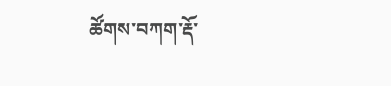ཚོགས་བཀག་རྡོ་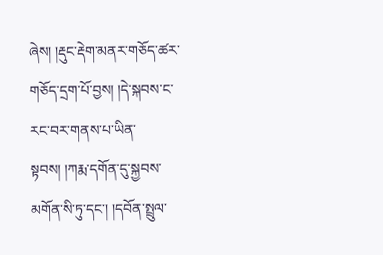ཞེས། །རྡུང་རྡེག་མནར་གཅོད་ཚར་གཅོད་དྲག་པོ་བྱས། །དེ་སྐབས་ང་རང་བར་གནས་པ་ཡིན་སྟབས། །ཀརྨ་དགོན་དུ་སྐྱབས་མགོན་སི་ཏུ་དང་། །དབོན་སྤྲུལ་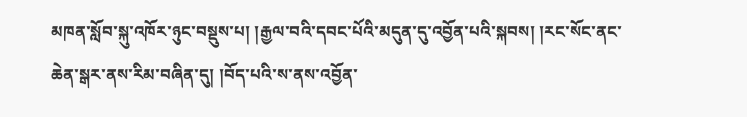མཁན་སློབ་སྐུ་འཁོར་ཉུང་བསྡུས་པ། །རྒྱལ་བའི་དབང་པོའི་མདུན་དུ་འབྱོན་པའི་སྐབས། །རང་སོང་ནང་ཆེན་སྒར་ནས་རིམ་བཞིན་དུ། །བོད་པའི་ས་ནས་འབྱོན་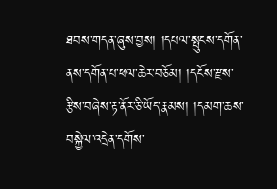ཐབས་གདན་ཞུས་བྱས། །དཔལ་སྤུངས་དགོན་ནས་དགོན་པ་ཕལ་ཆེར་བཅོམ། །དངོས་རྫས་རྩིས་བཞེས་རྟ་ནོར་ཅི་ཡོད་རྣམས། །དམག་ཆས་བསྐྱེལ་འདྲེན་དགོས་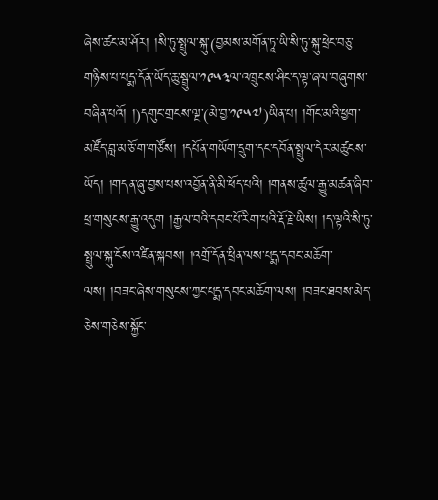ཞེས་ཚང་མ་ཤོར། །སི་ཏུ་སྤྲུལ་སྐུ་(བྱམས་མགོན་ཏཱ་ཡི་སི་ཏུ་སྐུ་ཕྲེང་བཅུ་གཉིས་པ་པདྨ་དོན་ཡོད་ཆུ་སྦྲུལ་༡༩༥༣ལ་འཁྲུངས་ཤིང་ད་ལྟ་ཞལ་བཞུགས་བཞིན་པའོ། །)དགུང་གྲངས་ལྔ་(མེ་བྱ་༡༩༥༧)ཡིན་པ། །གོང་མའི་ཕྱག་མཛོད་བླ་མ་ཅོ་ག་གཙོས། །དཔོན་གཡོག་དྲུག་དང་དབོན་སྤྲུལ་དེར་མཚུངས་ཡོད། །གདན་ཞུ་བྱས་པས་འབྱོན་ནི་མི་ཕོད་པའི། །གནས་ཚུལ་རྒྱུ་མཚན་ཞིབ་ཕྲ་གསུངས་རྒྱུ་འདུག །རྒྱལ་བའི་དབང་པོ་རིག་པའི་རྡོ་རྗེ་ཡིས། །ད་ལྟའི་སི་ཏུ་སྤྲུལ་སྐུ་ངོས་འཛིན་སྐབས། །འགྲོ་དོན་ཕྲིན་ལས་པདྨ་དབང་མཆོག་ལས། །བཟང་ཞེས་གསུངས་ཀྱང་པདྨ་དབང་མཆོག་ལས། །བཟང་ཐབས་མེད་ཅེས་གཅེས་སྐྱོང་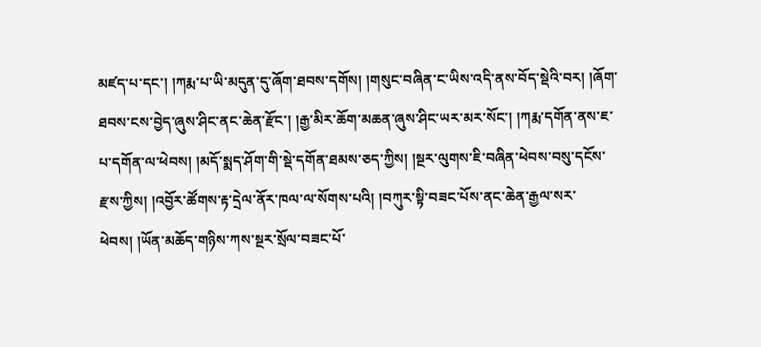མཛད་པ་དང་། །ཀརྨ་པ་ཡི་མདུན་དུ་ཞོག་ཐབས་དགོས། །གསུང་བཞིན་ང་ཡིས་འདི་ནས་བོད་སྡེའི་བར། །ཞོག་ཐབས་ངས་བྱེད་ཞུས་ཤིང་ནང་ཆེན་རྫོང་། །རྒྱ་མིར་ཆོག་མཆན་ཞུས་ཤིང་ཡར་མར་སོང་། །ཀརྨ་དགོན་ནས་ཇ་པ་དགོན་ལ་ཕེབས། །མདོ་སྨད་ཤོག་གི་སྡེ་དགོན་ཐམས་ཅད་ཀྱིས། །སྔར་ལུགས་ཇི་བཞིན་ཕེབས་བསུ་དངོས་རྫས་ཀྱིས། །འབྱོར་ཚོགས་རྟ་དྲེལ་ནོར་ཁལ་ལ་སོགས་པའི། །བཀུར་སྟི་བཟང་པོས་ནང་ཆེན་རྒྱལ་སར་ཕེབས། །ཡོན་མཆོད་གཉིས་ཀས་སྔར་སྲོལ་བཟང་པོ་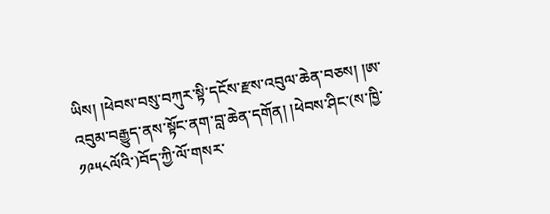ཡིས། །ཕེབས་བསུ་བཀུར་སྟི་དངོས་རྫས་འབུལ་ཆེན་བཅས། །ཨ་འབུམ་བརྒྱུད་ནས་སྟོང་ནག་བླ་ཆེན་དགོན། །ཕེབས་ཤིང་(ས་ཁྱི་༡༩༥༨ལོའི་)བོད་ཀྱི་ལོ་གསར་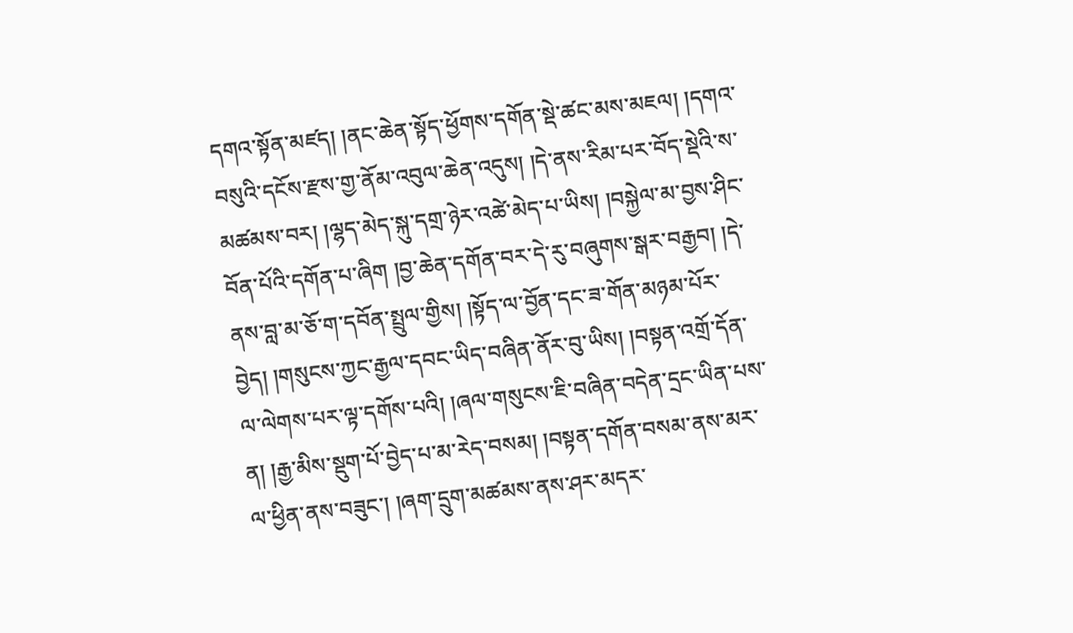དགའ་སྟོན་མཛད། །ནང་ཆེན་སྟོད་ཕྱོགས་དགོན་སྡེ་ཚང་མས་མཇལ། །དགའ་བསུའི་དངོས་རྫས་གྱ་ནོམ་འབུལ་ཆེན་འདུས། །དེ་ནས་རིམ་པར་བོད་སྡེའི་ས་མཚམས་བར། །ལྷད་མེད་སྐུ་དགྲ་ཉེར་འཚེ་མེད་པ་ཡིས། །བསྐྱེལ་མ་བྱས་ཤིང་བོན་པོའི་དགོན་པ་ཞིག །བྱ་ཆེན་དགོན་བར་དེ་རུ་བཞུགས་སྒར་བརྒྱབ། །དེ་ནས་བླ་མ་ཅོ་ག་དབོན་སྤྲུལ་གྱིས། །སྟོད་ལ་བྱོན་དང་ཟ་གོན་མཉམ་པོར་བྱེད། །གསུངས་ཀྱང་རྒྱལ་དབང་ཡིད་བཞིན་ནོར་བུ་ཡིས། །བསྟན་འགྲོ་དོན་ལ་ལེགས་པར་ལྟ་དགོས་པའི། །ཞལ་གསུངས་ཇི་བཞིན་བདེན་དྲང་ཡིན་པས་ན། །རྒྱ་མིས་སྡུག་པོ་བྱེད་པ་མ་རེད་བསམ། །བསྟན་དགོན་བསམ་ནས་མར་ལ་ཕྱིན་ནས་བཟུང་། །ཞག་དྲུག་མཚམས་ནས་ཤར་མདར་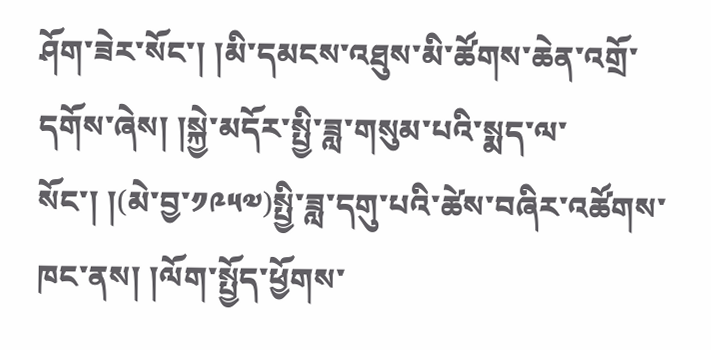ཤོག་ཟེར་སོང་། །མི་དམངས་འཐུས་མི་ཚོགས་ཆེན་འགྲོ་དགོས་ཞེས། །སྐྱེ་མདོར་སྤྱི་ཟླ་གསུམ་པའི་སྨད་ལ་སོང་། །(མེ་བྱ་༡༩༥༧)སྤྱི་ཟླ་དགུ་པའི་ཚེས་བཞིར་འཚོགས་ཁང་ནས། །ལོག་སྤྱོད་ཕྱོགས་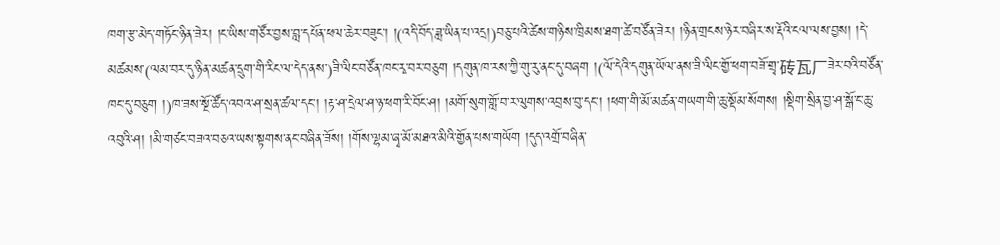ཁག་རྩ་མེད་གཏོང་ཉིན་ཟེར། །ང་ཡིས་གཙོར་བྱས་བླ་དཔོན་ཕལ་ཆེར་བཟུང་། །(འདི་བོད་ཟླ་ཡིན་པ་འདྲ།)བཅུ་པའི་ཚེས་གཉིས་ཁྲིམས་ཐག་ཚེ་བཙོན་ཟེར། །ཉིན་གྲངས་ཉེར་བཞིར་ས་རྡོའི་ངལ་ལས་བྱས། །དེ་མཚམས་(ལམ་བར་དུ་ཉིན་མཚན་དྲུག་གི་རིང་ལ་དེད་ནས་)ཟི་ལིང་བཙོན་ཁང་རྭ་བར་བཅུག །དགུན་ཁ་རས་ཀྱི་གུ་རུ་ནང་དུ་བཞག །(ལོ་དེའི་དགུན་ཡོལ་ནས་ཟི་ལིང་གྱོ་ཕག་བཟོ་གྲྭ་砖瓦厂ཟེར་བའི་བཙོན་ཁང་དུ་བཅུག །)ཁ་ཟས་སྔོ་ཚོད་འབའ་ཤ་སྲན་ཚལ་དང་། །རྟ་ཤ་དྲེལ་ཤ་ཉ་ཕག་རི་བོང་ཤ། །མགོ་སུག་གློ་བ་ར་ལུགས་འབྲས་བུ་དང་། །ཕག་གི་མོ་མཚན་གཡག་གི་ཆུ་སྡོམ་སོགས། །སྡིག་སྲིན་བྱ་ཤ་སྒོ་ང་ཆུ་འབུའི་ཤ། །མི་གཙང་བཟའ་བཅའ་ཡས་སྟགས་ནང་བཞིན་ཟོས། །གོས་ལྷམ་ཞྭ་མོ་མཐའ་མིའི་གྱོན་པས་གཡོག །དུད་འགྲོ་བཞིན་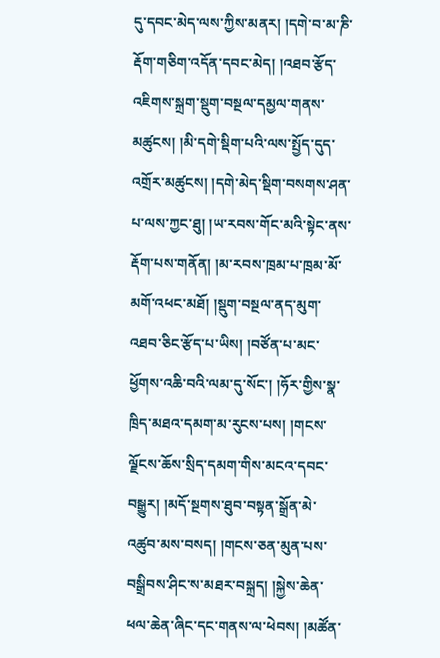དུ་དབང་མེད་ལས་ཀྱིས་མནར། །དགེ་བ་མ་ཎི་རྡོག་གཅིག་འདོན་དབང་མེད། །འཐབ་རྩོད་འཇིགས་སྐྲག་སྡུག་བསྔལ་དམྱལ་གནས་མཚུངས། །མི་དགེ་སྡིག་པའི་ལས་སྤྱོད་དུད་འགྲོར་མཚུངས། །དགེ་མེད་སྡིག་བསགས་ཤན་པ་ལས་ཀྱང་ཐུ། །ཡ་རབས་གོང་མའི་སྟེང་ནས་རྡོག་པས་གནོན། །མ་རབས་ཁྲམ་པ་ཁྲམ་མོ་མགོ་འཕང་མཐོ། །སྡུག་བསྔལ་ནད་མུག་འཐབ་ཅིང་རྩོད་པ་ཡིས། །བཙོན་པ་མང་ཕྱོགས་འཆི་བའི་ལམ་དུ་སོང་། །ཧོར་གྱིས་སྣ་ཁྲིད་མཐའ་དམག་མ་རུངས་པས། །གངས་ལྗོངས་ཆོས་སྲིད་དམག་གིས་མངའ་དབང་བསྒྱུར། །མདོ་སྔགས་ཐུབ་བསྟན་སྒྲོན་མེ་འཚུབ་མས་བསད། །གངས་ཅན་མུན་པས་བསྒྲིབས་ཤིང་ས་མཐར་བསྐྲད། །སྐྱེས་ཆེན་ཕལ་ཆེན་ཞིང་དང་གནས་ལ་ཕེབས། །མཚོན་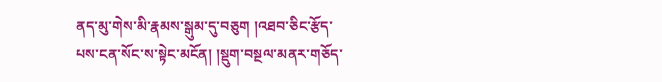ནད་མུ་གེས་མི་རྣམས་སྒུམ་དུ་བཅུག །འཐབ་ཅིང་རྩོད་པས་ངན་སོང་ས་སྟེང་མངོན། །སྡུག་བསྔལ་མནར་གཅོད་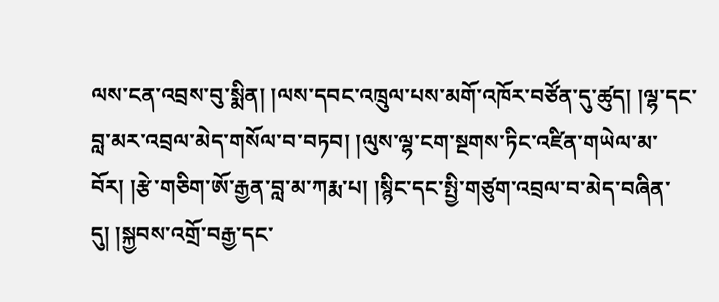ལས་ངན་འབྲས་བུ་སྨིན། །ལས་དབང་འཁྲུལ་པས་མགོ་འཁོར་བཙོན་དུ་ཚུད། །ལྷ་དང་བླ་མར་འབྲལ་མེད་གསོལ་བ་བཏབ། །ལུས་ལྷ་ངག་སྔགས་ཏིང་འཛིན་གཡེལ་མ་བོར། །རྩེ་གཅིག་ཨོ་རྒྱན་བླ་མ་ཀརྨ་པ། །སྙིང་དང་སྤྱི་གཙུག་འབྲལ་བ་མེད་བཞིན་དུ། །སྐྱབས་འགྲོ་བརྒྱ་དང་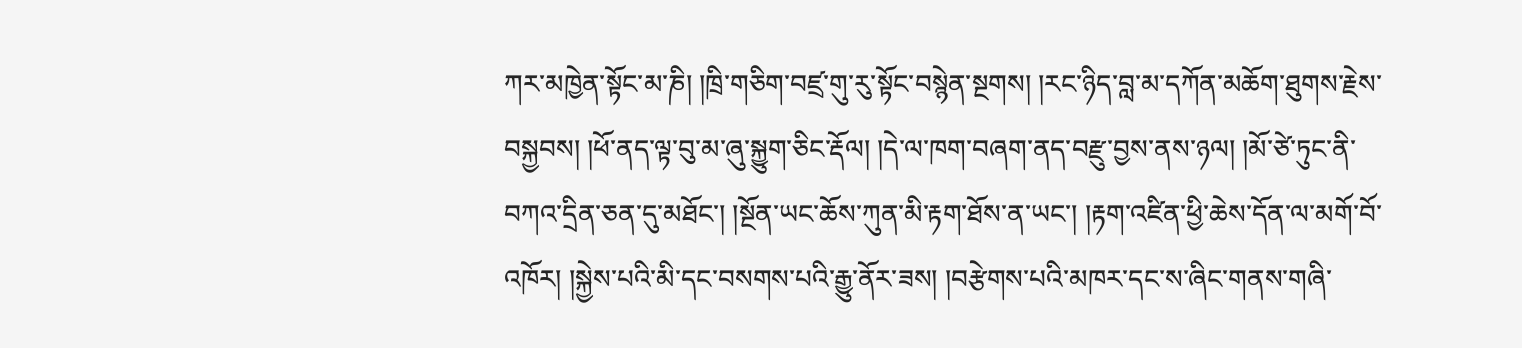ཀར་མཁྱེན་སྟོང་མ་ཎི། །ཁྲི་གཅིག་བཛྲ་གུ་རུ་སྟོང་བསྙེན་སྔགས། །རང་ཉིད་བླ་མ་དཀོན་མཆོག་ཐུགས་རྗེས་བསྐྱབས། །ཕོ་ནད་ལྟ་བུ་མ་ཞུ་སྐྱུག་ཅིང་རྡོལ། །དེ་ལ་ཁག་བཞག་ནད་བརྫུ་བྱས་ནས་ཉལ། །མོ་ཙེ་ཏུང་ནི་བཀའ་དྲིན་ཅན་དུ་མཐོང་། །སྔོན་ཡང་ཆོས་ཀུན་མི་རྟག་ཐོས་ན་ཡང་། །རྟག་འཛིན་ཕྱི་ཆེས་དོན་ལ་མགོ་བོ་འཁོར། །སྐྱེས་པའི་མི་དང་བསགས་པའི་རྒྱུ་ནོར་ཟས། །བརྩེགས་པའི་མཁར་དང་ས་ཞིང་གནས་གཞི་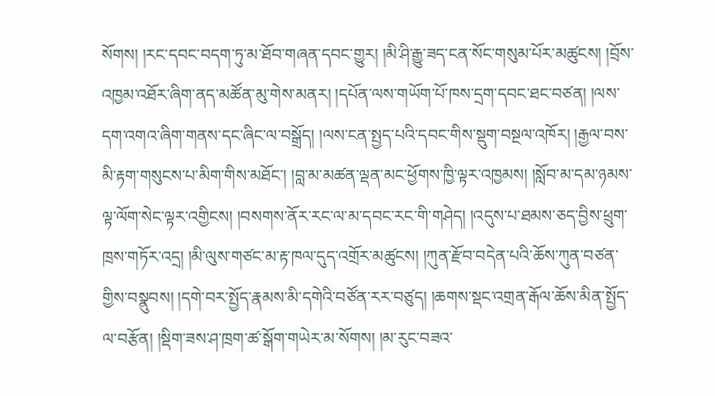སོགས། །རང་དབང་བདག་ཏུ་མ་ཐོབ་གཞན་དབང་གྱུར། །མི་ཤི་རྒྱུ་ཟད་ངན་སོང་གསུམ་པོར་མཚུངས། །བྲོས་འཁྱམ་འཐོར་ཞིག་ནད་མཚོན་མུ་གེས་མནར། །དཔོན་ལས་གཡོག་པོ་ཁས་དྲག་དབང་ཐང་བཙན། །ལས་དག་འགའ་ཞིག་གནས་དང་ཞིང་ལ་བསྒྲོད། །ལས་ངན་སྤྱད་པའི་དབང་གིས་སྡུག་བསྔལ་འཁོར། །རྒྱལ་བས་མི་རྟག་གསུངས་པ་མིག་གིས་མཐོང་། །བླ་མ་མཚན་ལྡན་མང་ཕྱོགས་ཁྱི་ལྟར་འཁྱམས། །སློབ་མ་དམ་ཉམས་ལྟ་ལོག་སེང་ལྟར་འགྱིངས། །བསགས་ནོར་རང་ལ་མ་དབང་རང་གི་གཤེད། །འདུས་པ་ཐམས་ཅད་བྱིས་ཕྲུག་ཁྲས་གཏོར་འདྲ། །མི་ལུས་གཙང་མ་རྟ་ཁལ་དུད་འགྲོར་མཚུངས། །ཀུན་རྫོབ་བདེན་པའི་ཆོས་ཀུན་བཙན་གྱིས་བསྣུབས། །དགེ་བར་སྤྱོད་རྣམས་མི་དགེའི་བཙོན་རར་བཙུད། །ཆགས་སྡང་འགྲན་རྒོལ་ཆོས་མིན་སྤྱོད་ལ་བརྩོན། །སྡིག་ཟས་ཤ་ཁྲག་ཚ་སྒོག་གཡེར་མ་སོགས། །མ་རུང་བཟའ་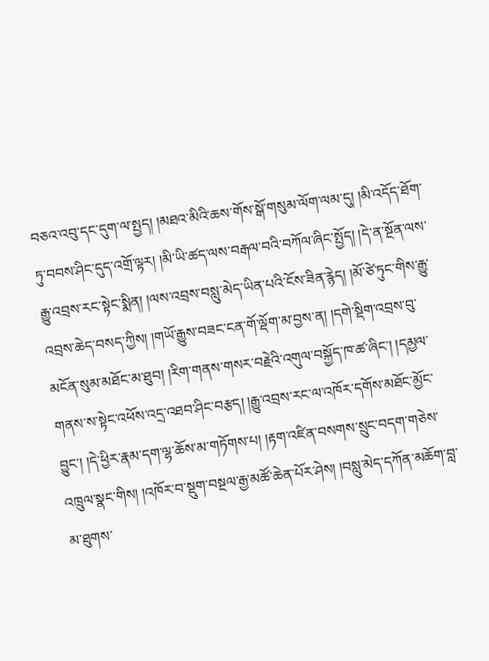བཅའ་འབུ་དང་དུག་ལ་སྤྱད། །མཐའ་མིའི་ཆས་གོས་སྒོ་གསུམ་ལོག་ལམ་དུ། །མི་འདོད་ཐོག་ཏུ་བབས་ཤིང་དུད་འགྲོ་ལྟར། །མི་ཡི་ཚད་ལས་བརྒལ་བའི་བཀོལ་ཞིང་སྤྱོད། །དེ་ན་སྔོན་ལས་རྒྱུ་འབྲས་རང་སྟེང་སྨིན། །ལས་འབྲས་བསླུ་མེད་ཡིན་པའི་ངོས་ཟིན་རྙེད། །མོ་ཙེ་ཏུང་གིས་རྒྱུ་འབྲས་ཆེད་བསད་ཀྱིས། །གཡོ་རྒྱུས་བཟང་ངན་གོ་ལྡོག་མ་བྱས་ན། །དགེ་སྡིག་འབྲས་བུ་མངོན་སུམ་མཐོང་མ་ཐུབ། །རིག་གནས་གསར་བརྗེའི་འགུལ་བསྐྱོད་ཁ་ཚ་ཞིང་། །དམྱལ་གནས་ས་སྟེང་འཕོས་འདྲ་འཐབ་ཤིང་བརྩད། །རྒྱུ་འབྲས་རང་ལ་འཁོར་དགོས་མཐོང་མྱོང་བྱུང་། །དེ་ཕྱིར་རྣམ་དག་ལྷ་ཆོས་མ་གཏོགས་པ། །རྟག་འཛིན་བསགས་སྲུང་བདག་གཅེས་འཁྲུལ་སྣང་གིས། །འཁོར་བ་སྡུག་བསྔལ་རྒྱ་མཚོ་ཆེན་པོར་ཤེས། །བསླུ་མེད་དཀོན་མཆོག་བླ་མ་ཐུགས་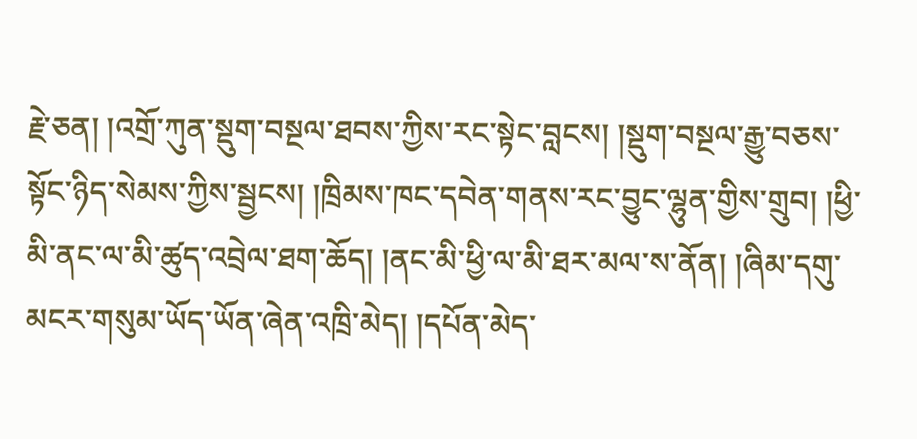རྗེ་ཅན། །འགྲོ་ཀུན་སྡུག་བསྔལ་ཐབས་ཀྱིས་རང་སྟེང་བླངས། །སྡུག་བསྔལ་རྒྱུ་བཅས་སྟོང་ཉིད་སེམས་ཀྱིས་སྦྱངས། །ཁྲིམས་ཁང་དབེན་གནས་རང་བྱུང་ལྷུན་གྱིས་གྲུབ། །ཕྱི་མི་ནང་ལ་མི་ཚུད་འབྲེལ་ཐག་ཆོད། །ནང་མི་ཕྱི་ལ་མི་ཐར་མལ་ས་ནོན། །ཞིམ་དགུ་མངར་གསུམ་ཡོད་ཡོན་ཞེན་འཁྲི་མེད། །དཔོན་མེད་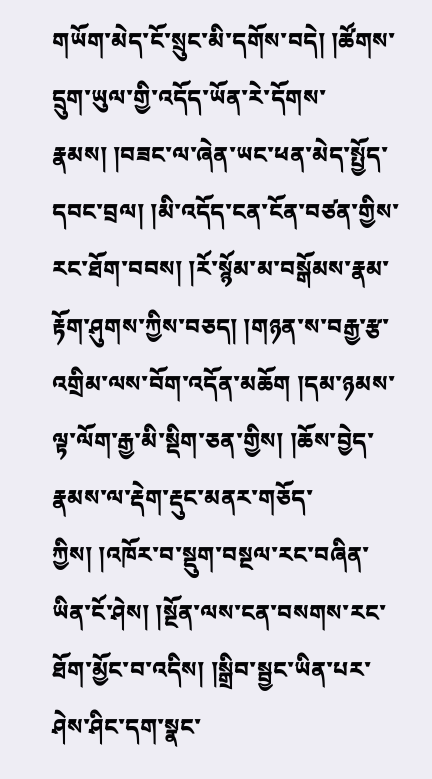གཡོག་མེད་ངོ་སྲུང་མི་དགོས་བདེ། །ཚོགས་དྲུག་ཡུལ་གྱི་འདོད་ཡོན་རེ་དོགས་རྣམས། །བཟང་ལ་ཞེན་ཡང་ཕན་མེད་སྤྱོད་དབང་བྲལ། །མི་འདོད་ངན་ངོན་བཙན་གྱིས་རང་ཐོག་བབས། །རོ་སྙོམ་མ་བསྒོམས་རྣམ་རྟོག་ཤུགས་ཀྱིས་བཅད། །གཉན་ས་བརྒྱ་རྩ་འགྲིམ་ལས་བོག་འདོན་མཆོག །དམ་ཉམས་ལྟ་ལོག་རྒྱ་མི་སྡིག་ཅན་གྱིས། །ཆོས་བྱེད་རྣམས་ལ་རྡེག་རྡུང་མནར་གཅོད་ཀྱིས། །འཁོར་བ་སྡུག་བསྔལ་རང་བཞིན་ཡིན་ངོ་ཤེས། །སྔོན་ལས་ངན་བསགས་རང་ཐོག་མྱོང་བ་འདིས། །སྒྲིབ་སྦྱང་ཡིན་པར་ཤེས་ཤིང་དག་སྣང་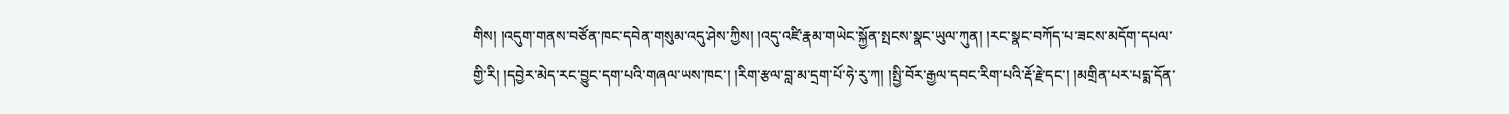གིས། །འདུག་གནས་བཙོན་ཁང་དབེན་གསུམ་འདུ་ཤེས་ཀྱིས། །འདུ་འཛི་རྣམ་གཡེང་སྐྱོན་སྤངས་སྣང་ཡུལ་ཀུན། །རང་སྣང་བཀོད་པ་ཟངས་མདོག་དཔལ་གྱི་རི། །དབྱེར་མེད་རང་བྱུང་དག་པའི་གཞལ་ཡས་ཁང་། །རིག་རྩལ་བླ་མ་དྲག་པོ་ཧེ་རུ་ཀ། །སྤྱི་བོར་རྒྱལ་དབང་རིག་པའི་རྡོ་རྗེ་དང་། །མགྲིན་པར་པདྨ་དོན་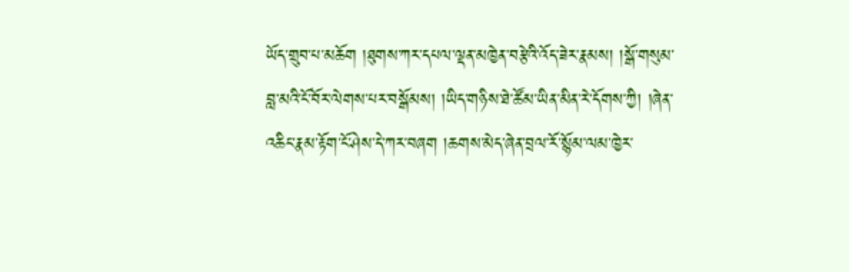ཡོད་གྲུབ་པ་མཆོག །ཐུགས་ཀར་དཔལ་ལྡན་མཁྱེན་བརྩེའི་འོད་ཟེར་རྣམས། །སྒོ་གསུམ་བླ་མའི་ངོ་བོར་ལེགས་པར་བསྒོམས། །ཡིད་གཉིས་ཐེ་ཚོམ་ཡིན་མིན་རེ་དོགས་ཀྱི། །ཞེན་འཆིང་རྣམ་རྟོག་ངོ་ཤེས་དེ་ཀར་བཞག །ཆགས་མེད་ཞེན་བྲལ་རོ་སྙོམ་ལམ་ཁྱེར་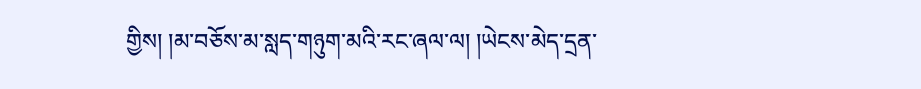གྱིས། །མ་བཅོས་མ་སླད་གཉུག་མའི་རང་ཞལ་ལ། །ཡེངས་མེད་དྲན་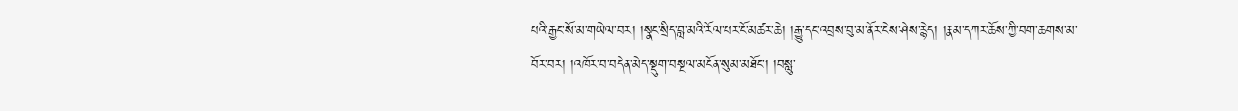པའི་རྒྱང་སོ་མ་གཡེལ་བར། །སྣང་སྲིད་བླ་མའི་རོལ་པར་ངོ་མཚར་ཆེ། །རྒྱུ་དང་འབྲས་བུ་མ་ནོར་ངེས་ཤེས་རྙེད། །རྣམ་དཀར་ཆོས་ཀྱི་བག་ཆགས་མ་བོར་བར། །འཁོར་བ་བདེན་མེད་སྡུག་བསྔལ་མངོན་སུམ་མཐོང་། །བསླུ་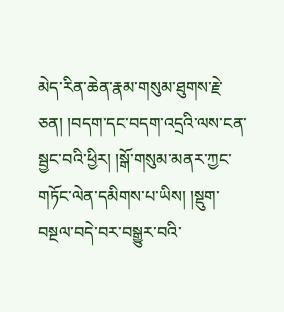མེད་རིན་ཆེན་རྣམ་གསུམ་ཐུགས་རྗེ་ཅན། །བདག་དང་བདག་འདྲའི་ལས་ངན་སྦྱང་བའི་ཕྱིར། །སྒོ་གསུམ་མནར་ཀྱང་གཏོང་ལེན་དམིགས་པ་ཡིས། །སྡུག་བསྔལ་བདེ་བར་བསྒྱུར་བའི་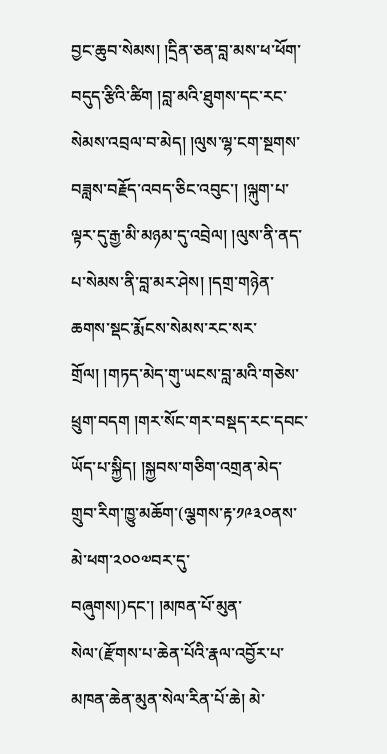བྱང་ཆུབ་སེམས། །དྲིན་ཅན་བླ་མས་ཕ་ཕོག་བདུད་རྩིའི་ཚིག །བླ་མའི་ཐུགས་དང་རང་སེམས་འབྲལ་བ་མེད། །ལུས་ལྷ་ངག་སྔགས་བཟླས་བརྗོད་འབད་ཅིང་འབུང་། །ལྐུག་པ་ལྟར་དུ་རྒྱ་མི་མཉམ་དུ་འབྲེལ། །ལུས་ནི་ནད་པ་སེམས་ནི་བླ་མར་ཤེས། །དགྲ་གཉེན་ཆགས་སྡང་རྨོངས་སེམས་རང་སར་གྲོལ། །གཏད་མེད་གུ་ཡངས་བླ་མའི་གཅེས་ཕྲུག་བདག །གར་སོང་གར་བསྡད་རང་དབང་ཡོད་པ་སྐྱིད། །སྐྱབས་གཅིག་འགྲན་མེད་གྲུབ་རིག་ཁྱུ་མཆོག་(ལྕགས་རྟ་༡༩༣༠ནས་མེ་ཕག་༢༠༠༧བར་དུ་བཞུགས།)དང་། །མཁན་པོ་མུན་སེལ་(རྫོགས་པ་ཆེན་པོའི་རྣལ་འབྱོར་པ་མཁན་ཆེན་མུན་སེལ་རིན་པོ་ཆེ། མེ་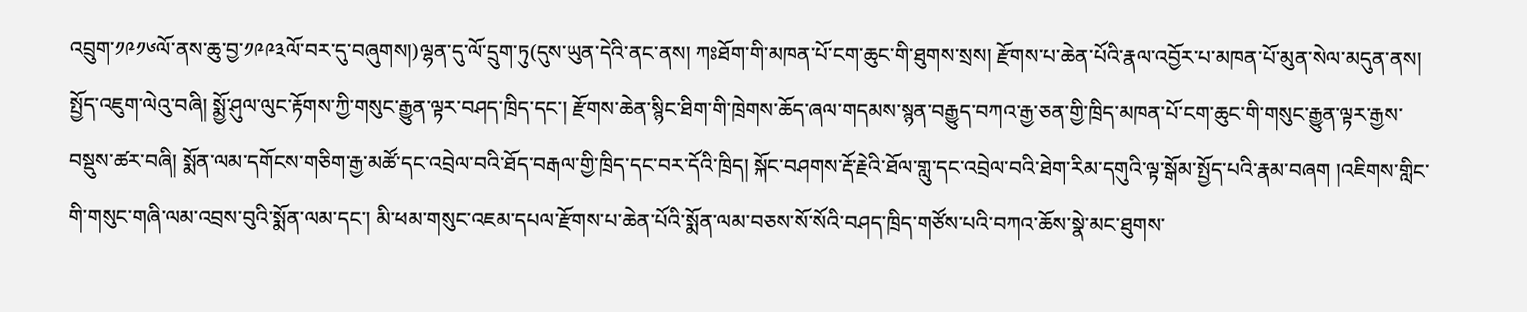འབྲུག་༡༩༡༦ལོ་ནས་ཆུ་བྱ་༡༩༩༣ལོ་བར་དུ་བཞུགས།)ལྷན་དུ་ལོ་དྲུག་ཏུ(དུས་ཡུན་དེའི་ནང་ནས། ཀཿཐོག་གི་མཁན་པོ་ངག་ཆུང་གི་ཐུགས་སྲས། རྫོགས་པ་ཆེན་པོའི་རྣལ་འབྱོར་པ་མཁན་པོ་མུན་སེལ་མདུན་ནས། སྤྱོད་འཇུག་ལེའུ་བཞི། སྨྱོ་ཤུལ་ལུང་རྟོགས་ཀྱི་གསུང་རྒྱུན་ལྟར་བཤད་ཁྲིད་དང་། རྫོགས་ཆེན་སྙིང་ཐིག་གི་ཁྲེགས་ཆོད་ཞལ་གདམས་སྙན་བརྒྱུད་བཀའ་རྒྱ་ཅན་གྱི་ཁྲིད་མཁན་པོ་ངག་ཆུང་གི་གསུང་རྒྱུན་ལྟར་རྒྱས་བསྡུས་ཚར་བཞི། སྨོན་ལམ་དགོངས་གཅིག་རྒྱ་མཚོ་དང་འབྲེལ་བའི་ཐོད་བརྒལ་གྱི་ཁྲིད་དང་བར་དོའི་ཁྲིད། སྐོང་བཤགས་རྡོ་རྗེའི་ཐོལ་གླུ་དང་འབྲེལ་བའི་ཐེག་རིམ་དགུའི་ལྟ་སྒོམ་སྤྱོད་པའི་རྣམ་བཞག །འཇིགས་གླིང་གི་གསུང་གཞི་ལམ་འབྲས་བུའི་སྨོན་ལམ་དང་། མི་ཕམ་གསུང་འཇམ་དཔལ་རྫོགས་པ་ཆེན་པོའི་སྨོན་ལམ་བཅས་སོ་སོའི་བཤད་ཁྲིད་གཙོས་པའི་བཀའ་ཆོས་སྣེ་མང་ཐུགས་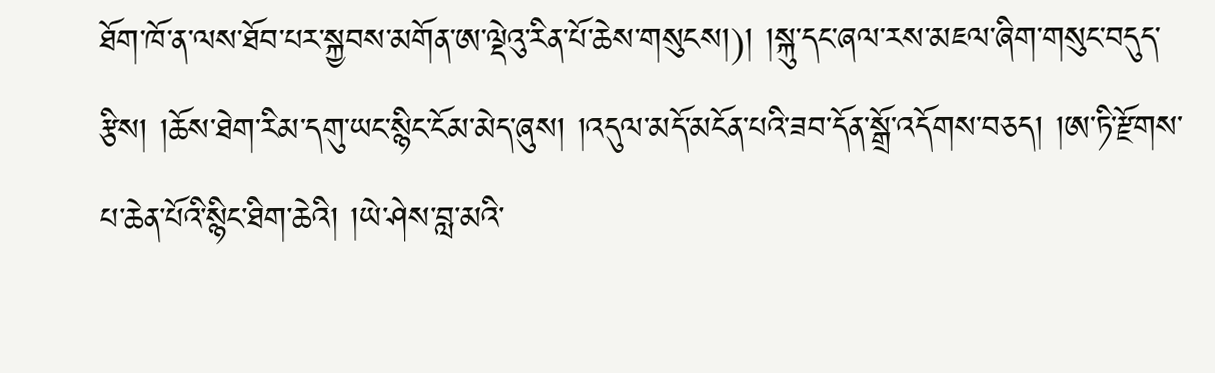ཐོག་ཁོ་ན་ལས་ཐོབ་པར་སྐྱབས་མགོན་ཨ་ལྡེའུ་རིན་པོ་ཆེས་གསུངས།)། །སྐུ་དང་ཞལ་རས་མཇལ་ཞིག་གསུང་བདུད་རྩིས། །ཆོས་ཐེག་རིམ་དགུ་ཡང་སྙིང་ངོམ་མེད་ཞུས། །འདུལ་མདོ་མངོན་པའི་ཟབ་དོན་སྒྲོ་འདོགས་བཅད། །ཨ་ཏི་རྫོགས་པ་ཆེན་པོའི་སྙིང་ཐིག་ཆེའི། །ཡེ་ཤེས་བླ་མའི་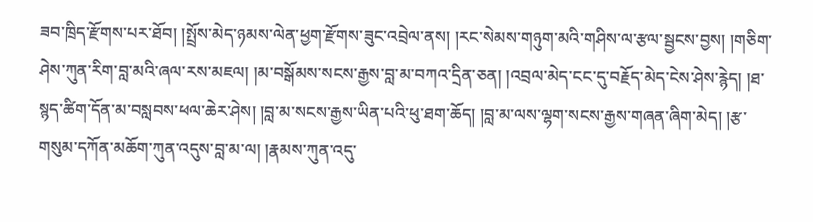ཟབ་ཁྲིད་རྫོགས་པར་ཐོབ། །སྤྲོས་མེད་ཉམས་ལེན་ཕྱག་རྫོགས་ཟུང་འབྲེལ་ནས། །རང་སེམས་གཉུག་མའི་གཤིས་ལ་རྩལ་སྦྱངས་བྱས། །གཅིག་ཤེས་ཀུན་རིག་བླ་མའི་ཞལ་རས་མཇལ། །མ་བསྒོམས་སངས་རྒྱས་བླ་མ་བཀའ་དྲིན་ཅན། །འབྲལ་མེད་ངང་དུ་བརྗོད་མེད་ངེས་ཤེས་རྙེད། །ཐ་སྙད་ཚིག་དོན་མ་བསླབས་ཕལ་ཆེར་ཤེས། །བླ་མ་སངས་རྒྱས་ཡིན་པའི་ཕུ་ཐག་ཆོད། །བླ་མ་ལས་ལྷག་སངས་རྒྱས་གཞན་ཞིག་མེད། །རྩ་གསུམ་དཀོན་མཆོག་ཀུན་འདུས་བླ་མ་ལ། །རྣམས་ཀུན་འདུ་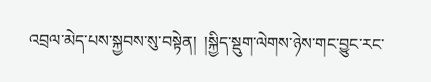འབྲལ་མེད་པས་སྐྱབས་སུ་བསྟེན།  །སྐྱིད་སྡུག་ལེགས་ཉེས་གང་བྱུང་རང་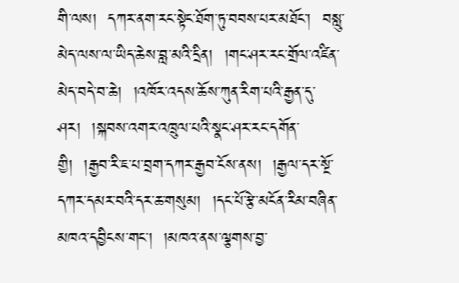གི་ལས།  དཀར་ནག་རང་སྟེང་ཐོག་ཏུ་བབས་པར་མཐོང་།  བསླུ་མེད་ལས་ལ་ཡིད་ཆེས་བླ་མའི་དྲིན།  །གང་ཤར་རང་གྲོལ་འཛིན་མེད་བདེ་བ་ཆེ།  །འཁོར་འདས་ཆོས་ཀུན་རིག་པའི་རྒྱན་དུ་ཤར།  །སྐབས་འགར་འཁྲུལ་པའི་སྣང་ཤར་རང་དགོན་གྱི།  །རྒྱབ་རི་ཇ་པ་བྲག་དཀར་རྒྱབ་ངོས་ནས།  །རྒྱལ་དར་སྔོ་དཀར་དམར་བའི་དར་ཆ་གསུམ།  །དང་པོ་རྩེ་མངོན་རིམ་བཞིན་མཁའ་དབྱིངས་གང་།  །མཁའ་ནས་ལྕགས་བྱ་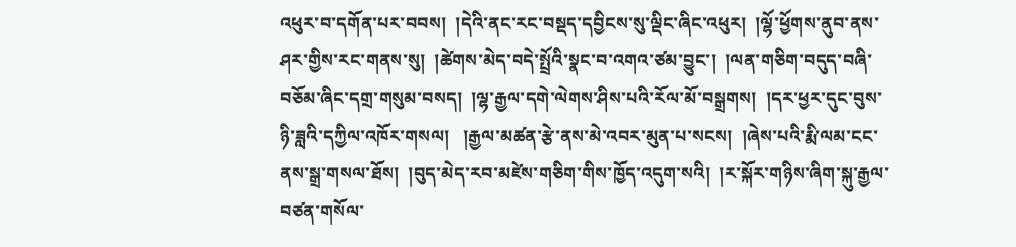འཕུར་བ་དགོན་པར་བབས།  །དེའི་ནང་རང་བསྡད་དབྱིངས་སུ་ལྡིང་ཞིང་འཕུར།  །ལྷོ་ཕྱོགས་ནུབ་ནས་ཤར་གྱིས་རང་གནས་སུ།  །ཚེགས་མེད་བདེ་སྤྲོའི་སྣང་བ་འགའ་ཙམ་བྱུང་།  །ལན་གཅིག་བདུད་བཞི་བཅོམ་ཞིང་དགྲ་གསུམ་བསད།  །ལྷ་རྒྱལ་དགེ་ལེགས་ཤིས་པའི་རོལ་མོ་བསྒྲགས།  །དར་ཕྱར་དུང་བུས་ཉི་ཟླའི་དཀྱིལ་འཁོར་གསལ།   །རྒྱལ་མཚན་རྩེ་ནས་མེ་འབར་མུན་པ་སངས།  །ཞེས་པའི་རྨི་ལམ་ངང་ནས་སྒྲ་གསལ་ཐོས།  །བུད་མེད་རབ་མཛེས་གཅིག་གིས་ཁྱོད་འདུག་སའི།  །ར་སྐོར་གཉིས་ཞིག་སྐུ་རྒྱལ་བཙན་གསོལ་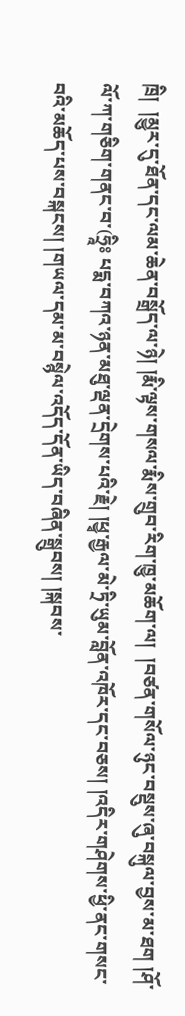ཁྲི།  །མྱུར་དུ་ཐོན་དང་ལམ་ཆེན་བསྒྲོད་ལ་ཉེ། །རྨི་ལྟས་གསལ་རྨིས་གྲུབ་རིག་ཁྱུ་མཆོག་ལ།  །བཙན་གསོལ་ཉུང་བསྡུས་ཞུ་བསྐུལ་བྱས་མ་ཐག །ཤོ་ལོ་ཀ་གཅིག་གནང་བ་(ཧྲཱིཿ པདྨ་བཀའ་ཉན་མཐུ་ལྡན་དྲེགས་པའི་རྗེ། །ཕྱྭ་རྒྱལ་མེ་ཏྲི་ཡུམ་བློན་འཁོར་དང་བཅས། །འདིར་གཤེགས་ཕྱི་ནང་གསང་བའི་མཆོད་པས་བསྐངས། །གཡལ་དམ་མ་བསྙེལ་འདོད་དོན་ཡིད་བཞིན་སྒྲུབས། །སྐབས་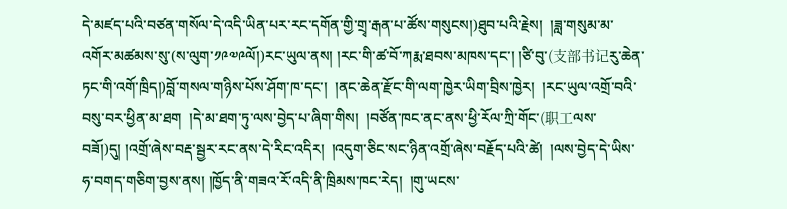དེ་མཛད་པའི་བཙན་གསོལ་དེ་འདི་ཡིན་པར་རང་དགོན་གྱི་གྲྭ་རྒན་པ་ཚོས་གསུངས།)ཐུབ་པའི་རྗེས།  །ཟླ་གསུམ་མ་འགོར་མཚམས་སུ་(ས་ལུག་༡༩༧༩ལོ།)རང་ཡུལ་ནས། །རང་གི་ཚ་བོ་ཀརྨ་ཐབས་མཁས་དང་། །ཙི་བུ་(支部书记རུ་ཆེན་ཏང་གི་འགོ་ཁྲིད།)བློ་གསལ་གཉིས་པོས་ཤོག་ཁ་དང་།  །ནང་ཆེན་རྫོང་གི་ལག་ཁྱེར་ཡིག་བྲིས་ཁྱེར།  །རང་ཡུལ་འགྲོ་བའི་བསུ་བར་ཕྱིན་མ་ཐག  །དེ་མ་ཐག་ཏུ་ལས་བྱེད་པ་ཞིག་གིས།  །བཙོན་ཁང་ནང་ནས་ཕྱི་རོལ་ཀྲི་གོང་(职工ལས་བཟོ།)དུ། །འགྲོ་ཞེས་བརྡ་སྦྱར་རང་ནས་དེ་རིང་འདིར།  །འདུག་ཅིང་སང་ཉིན་འགྲོ་ཞེས་བརྗོད་པའི་ཚེ།  །ལས་བྱེད་དེ་ཡིས་ཧ་བགད་གཅིག་བྱས་ནས། །ཁྱོད་ནི་གཟའ་རོ་འདི་ནི་ཁྲིམས་ཁང་རེད།  །གུ་ཡངས་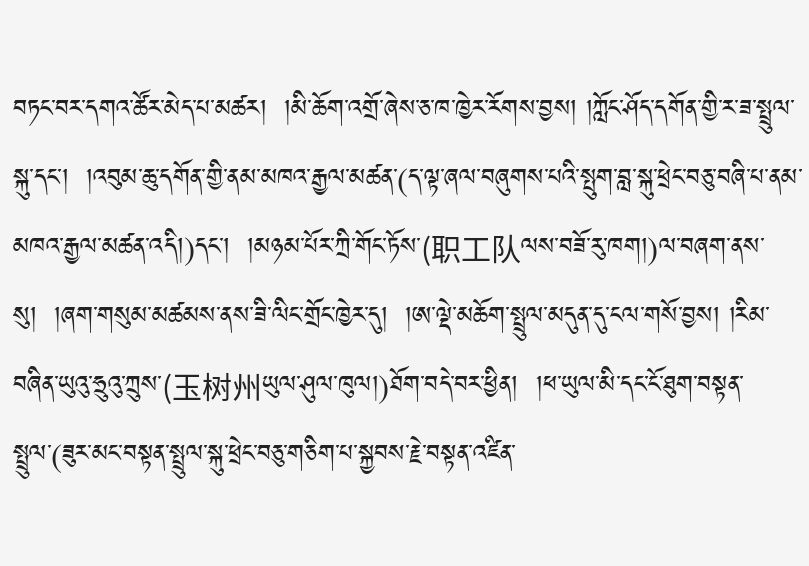བཏང་བར་དགའ་ཚོར་མེད་པ་མཚར།  །མི་ཆོག་འགྲོ་ཞེས་ཅ་ཁ་ཁྱེར་རོགས་བྱས། །ཀློང་ཤོད་དགོན་གྱི་ར་ཟ་སྤྲུལ་སྐུ་དང་།  །འབུམ་ཆུ་དགོན་གྱི་ནམ་མཁའ་རྒྱལ་མཚན་(ད་ལྟ་ཞལ་བཞུགས་པའི་སྤུག་བླ་སྐུ་ཕྲེང་བཅུ་བཞི་པ་ནམ་མཁའ་རྒྱལ་མཚན་འདི།)དང་།  །མཉམ་པོར་ཀྲི་གོང་ཏོས་(职工队ལས་བཟོ་རུ་ཁག།)ལ་བཞག་ནས་སུ།  །ཞག་གསུམ་མཚམས་ནས་ཟི་ལིང་གྲོང་ཁྱེར་དུ།  །ཨ་ལྡེ་མཆོག་སྤྲུལ་མདུན་དུ་ངལ་གསོ་བྱས། །རིམ་བཞིན་ཡུའུ་ཧྲུའུ་ཀྲུས་(玉树州ཡུལ་ཤུལ་ཁུལ།)ཐོག་བདེ་བར་ཕྱིན།  །ཕ་ཡུལ་མི་དང་ངོ་ཐུག་བསྟན་སྤྲུལ་(ཟུར་མང་བསྟན་སྤྲུལ་སྐུ་ཕྲེང་བཅུ་གཅིག་པ་སྐྱབས་རྗེ་བསྟན་འཛིན་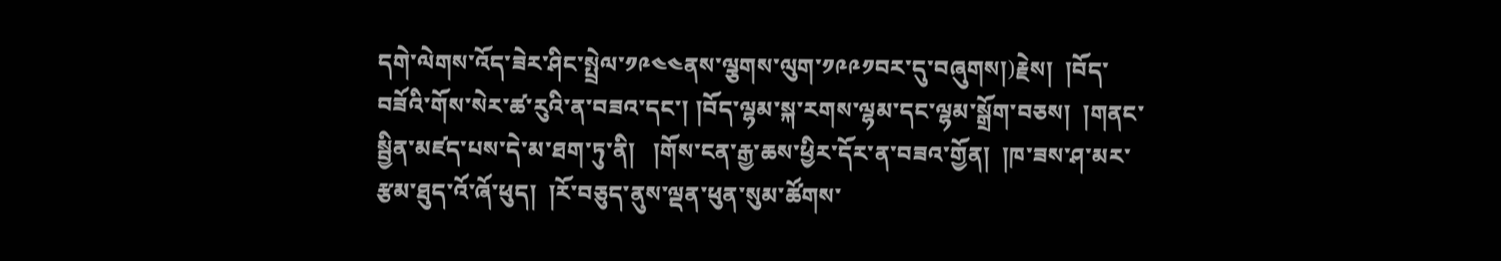དགེ་ལེགས་འོད་ཟེར་ཤིང་སྤྲེལ་༡༩༤༤ནས་ལྕགས་ལུག་༡༩༩༡བར་དུ་བཞུགས།)རྗེས།  །བོད་བཟོའི་གོས་སེར་ཚ་རུའི་ན་བཟའ་དང་། །བོད་ལྷམ་སྐ་རགས་ལྷམ་དང་ལྷམ་སྒྲོག་བཅས།  །གནང་སྦྱིན་མཛད་པས་དེ་མ་ཐག་ཏུ་ནི།   །གོས་ངན་རྒྱ་ཆས་ཕྱིར་དོར་ན་བཟའ་གྱོན།  །ཁ་ཟས་ཤ་མར་རྩམ་ཐུད་འོ་ཞོ་ཕུད།  །རོ་བཅུད་ནུས་ལྡན་ཕུན་སུམ་ཚོགས་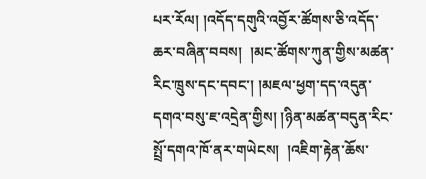པར་རོལ། །འདོད་དགུའི་འབྱོར་ཚོགས་ཅི་འདོད་ཆར་བཞིན་བབས།  །མང་ཚོགས་ཀུན་གྱིས་མཚན་རིང་ཁྲུས་དང་དབང་། །མཇལ་ཕྱག་དད་འདུན་དགའ་བསུ་ཇ་འདྲེན་གྱིས། །ཉིན་མཚན་བདུན་རིང་སྤྲོ་དགའ་ཁོ་ནར་གཡེངས།  །འཇིག་རྟེན་ཆོས་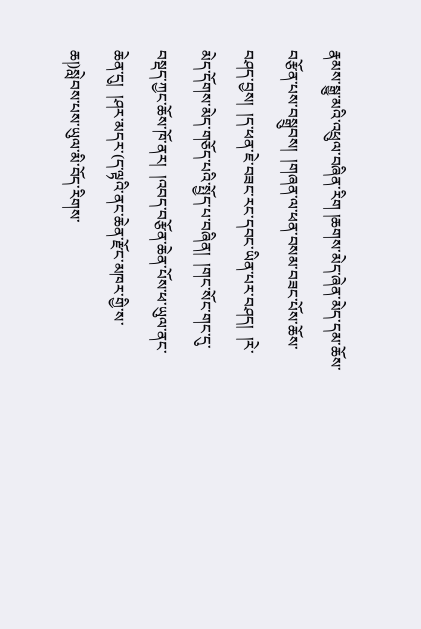རྣམས་སྒྱུ་མའི་འཕྲུལ་བཞིན་རིག །ཆགས་མེད་ཞེན་མེད་དམ་ཆོས་བརྩོན་པས་བསྒྲུབས།  །གཞན་ལ་ཕན་བསམ་བཟང་པོས་ཆོས་བཤད་བྱས།  །ད་ཕན་ཇེ་བཟང་རང་དབང་ཡིན་པར་བཤད།  །རེ་མེད་དོགས་མེད་གཅོད་པའི་སྤྱོད་པ་བཞིན།  །གང་སོང་གང་དུ་བསྡད་ཀྱང་ཆོས་ཁོ་ནར།  །འབད་བརྩོན་ཆེན་པོས་ཕ་ཡུལ་ནང་ཆེན་དུ།  །ཤར་མདར་(ད་ལྟའི་ནང་ཆེན་རྫོང་མཁར་གྱི་ས་ཆ།)སླེབས་པས་ཡུལ་མི་བོད་རིགས་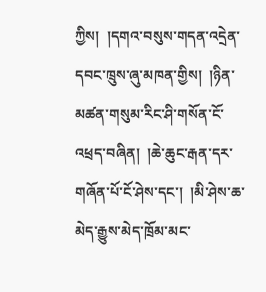ཀྱིས།  །དགའ་བསུས་གདན་འདྲེན་དབང་ཁྲུས་ཞུ་མཁན་གྱིས།  །ཉིན་མཚན་གསུམ་རིང་ཤི་གསོན་ངོ་འཕྲད་བཞིན།  །ཆེ་ཆུང་རྒན་དར་གཞོན་པོ་ངོ་ཤེས་དང་།  །མི་ཤེས་ཆ་མེད་རྒྱུས་མེད་ཁྲོམ་མང་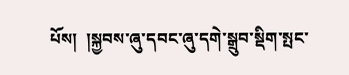པོས།  །སྐྱབས་ཞུ་དབང་ཞུ་དགེ་སྒྲུབ་སྡིག་སྤང་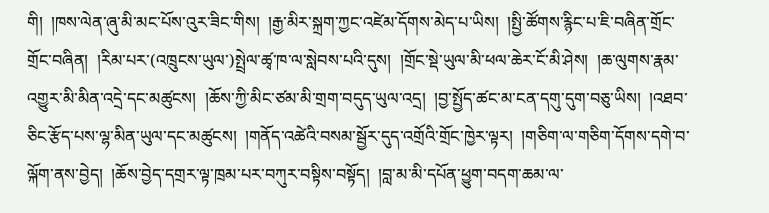གི།  །ཁས་ལེན་ཞུ་མི་མང་པོས་འུར་ཟིང་གིས།  །རྒྱ་མིར་སྐྲག་ཀྱང་འཛེམ་དོགས་མེད་པ་ཡིས།  །སྤྱི་ཚོགས་རྙིང་པ་ཇི་བཞིན་གྲོང་གྲོང་བཞིན།  །རིམ་པར་(འཁྲུངས་ཡུལ་)སྤྲེལ་ཚྭ་ཁ་ལ་སླེབས་པའི་དུས།  །གྲོང་སྡེ་ཡུལ་མི་ཕལ་ཆེར་ངོ་མི་ཤེས།  །ཆ་ལུགས་རྣམ་འགྱུར་མི་མིན་འདྲེ་དང་མཚུངས།  །ཆོས་ཀྱི་མིང་ཙམ་མི་གྲག་བདུད་ཡུལ་འདྲ།  །བྱ་སྤྱོད་ཚང་མ་ངན་དགུ་དུག་བཅུ་ཡིས།  །འཐབ་ཅིང་རྩོད་པས་ལྷ་མིན་ཡུལ་དང་མཚུངས།  །གནོད་འཚེའི་བསམ་སྦྱོར་དུད་འགྲོའི་གྲོང་ཁྱེར་ལྟར།  །གཅིག་ལ་གཅིག་དོགས་དགེ་བ་ལྐོག་ནས་བྱེད།  །ཆོས་བྱེད་དགྲར་ལྟ་ཁྲམ་པར་བཀུར་བསྟིས་བསྟོད།  །བླ་མ་མི་དཔོན་ཕྱུག་བདག་ཆམ་ལ་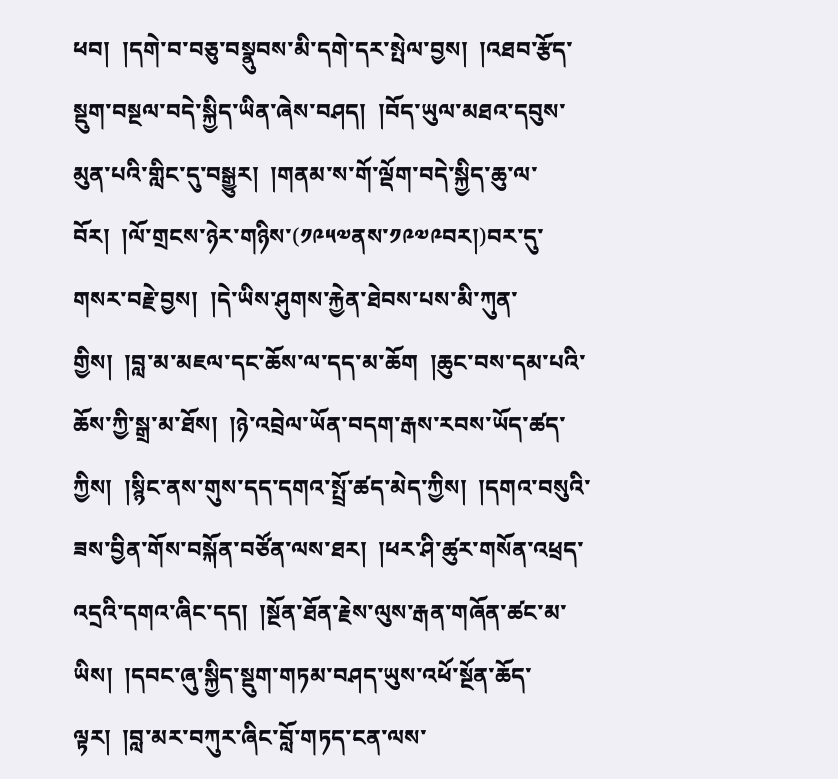ཕབ།  །དགེ་བ་བཅུ་བསྣུབས་མི་དགེ་དར་སྤེལ་བྱས།  །འཐབ་རྩོད་སྡུག་བསྔལ་བདེ་སྐྱིད་ཡིན་ཞེས་བཤད།  །བོད་ཡུལ་མཐའ་དབུས་མུན་པའི་གླིང་དུ་བསྒྱུར།  །གནམ་ས་གོ་ལྡོག་བདེ་སྐྱིད་ཆུ་ལ་བོར།  །ལོ་གྲངས་ཉེར་གཉིས་(༡༩༥༧ནས་༡༩༧༩བར།)བར་དུ་གསར་བརྗེ་བྱས།  །དེ་ཡིས་ཤུགས་རྐྱེན་ཐེབས་པས་མི་ཀུན་གྱིས།  །བླ་མ་མཇལ་དང་ཆོས་ལ་དད་མ་ཆོག  །ཆུང་བས་དམ་པའི་ཆོས་ཀྱི་སྒྲ་མ་ཐོས།  །ཉེ་འབྲེལ་ཡོན་བདག་རྒས་རབས་ཡོད་ཚད་ཀྱིས།  །སྙིང་ནས་གུས་དད་དགའ་སྤྲོ་ཚད་མེད་ཀྱིས།  །དགའ་བསུའི་ཟས་བྱིན་གོས་བསྐོན་བཙོན་ལས་ཐར།  །ཕར་ཤི་ཚུར་གསོན་འཕྲད་འདྲའི་དགའ་ཞིང་དད།  །སྔོན་ཐོན་རྗེས་ལུས་རྒན་གཞོན་ཚང་མ་ཡིས།  །དབང་ཞུ་སྐྱིད་སྡུག་གཏམ་བཤད་ཡུས་འཕོ་སྔོན་ཆོད་ལྟར།  །བླ་མར་བཀུར་ཞིང་བློ་གཏད་ངན་ལས་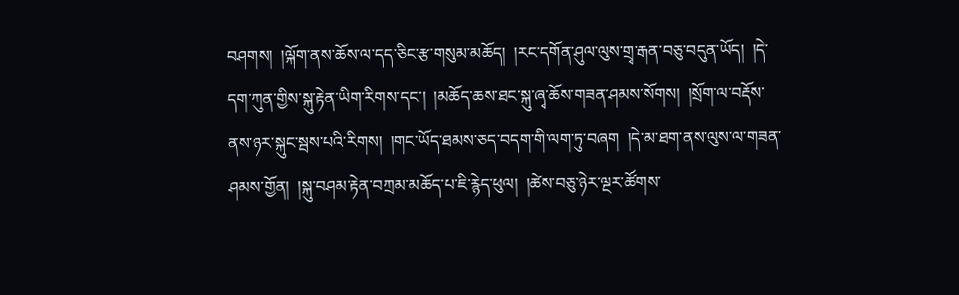བཤགས།  །ལྐོག་ནས་ཆོས་ལ་དད་ཅིང་རྩ་གསུམ་མཆོད།  །རང་དགོན་ཤུལ་ལུས་གྲྭ་རྒན་བཅུ་བདུན་ཡོད།  །དེ་དག་ཀུན་གྱིས་སྐུ་རྟེན་ཡིག་རིགས་དང་།  །མཆོད་ཆས་ཐང་སྐུ་ཞྭ་ཆོས་གཟན་ཤམས་སོགས།  །སྲོག་ལ་བརྡོས་ནས་ཉར་སྐུང་སྦས་པའི་རིགས།  །གང་ཡོད་ཐམས་ཅད་བདག་གི་ལག་ཏུ་བཞག  །དེ་མ་ཐག་ནས་ལུས་ལ་གཟན་ཤམས་གྱོན།  །སྐུ་བཤམ་རྟེན་བཀྲམ་མཆོད་པ་ཇི་རྙེད་ཕུལ།  །ཚེས་བཅུ་ཉེར་ལྔར་ཚོགས་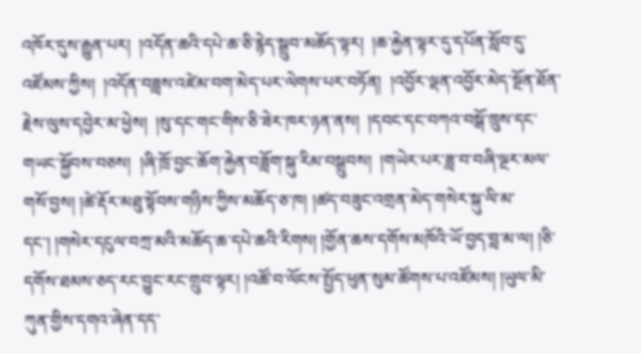འཁོར་དུས་རྒྱུན་པར།  །འདོན་ཆའི་དཔེ་ཆ་ཅི་རྙེད་སྒྲུབ་མཆོད་ལྟར།  །ཆ་རྐྱེན་ལྟར་དུ་དཔོན་སློབ་དུ་འཛོམས་ཀྱིས།  །འདོན་བཟླས་འཛེམ་བག་མེད་པར་ལེགས་པར་བཏོན།  །འབྱོར་ལྡན་འབྱོར་མེད་སྔོན་ཐོན་རྗེས་ལུས་དབྱེར་མ་ཕྱེས།  །སུ་དང་གང་གིས་ཅི་ཟེར་ཁར་ཉན་ནས།  །དབང་དང་བཀའ་བསྒོ་ཁྲུས་དང་གཡང་སྐྱོབས་བཅས།  །ཞི་ཁྲོ་བྱང་ཆོག་རྐྱེན་བཟློག་སྐུ་རིམ་བསྒྲུབས།  །གཡེར་པར་ཟླ་བ་བཞི་ལྔར་མལ་གསོ་བྱས། །ཚེ་རྡོར་མཐུ་སྟོབས་གཉིས་ཀྱིས་མཆོད་ཅ་ཁ། །ཚད་བཟུང་འགྲན་མེད་གསེར་སྐུ་ལི་མ་དང་། །གསེར་དངུལ་བཀྲ་མའི་མཆོད་ཆ་དཔེ་ཆའི་རིགས། །གྱོན་ཆས་དགོས་མཁོའི་ཡོ་བྱད་བླ་མ་ལ། །ཅི་དགོས་ཐམས་ཅད་རང་བྱུང་རང་གྲུབ་ལྟར། །འཚོ་བ་ལོངས་སྤྱོད་ཕུན་སུམ་ཚོགས་པ་འཛོམས། །ཡུལ་མི་ཀུན་གྱིས་དགའ་ཞེན་དད་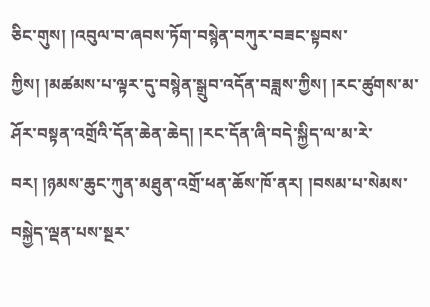ཅིང་གུས། །འབུལ་བ་ཞབས་ཏོག་བསྙེན་བཀུར་བཟང་སྟབས་ཀྱིས། །མཚམས་པ་ལྟར་དུ་བསྙེན་སྒྲུབ་འདོན་བཟླས་ཀྱིས། །རང་ཚུགས་མ་ཤོར་བསྟན་འགྲོའི་དོན་ཆེན་ཆེད། །རང་དོན་ཞི་བདེ་སྐྱིད་ལ་མ་རེ་བར། །ཉམས་ཆུང་ཀུན་མཐུན་འགྲོ་ཕན་ཆོས་ཁོ་ནར། །བསམ་པ་སེམས་བསྐྱེད་ལྡན་པས་སྔར་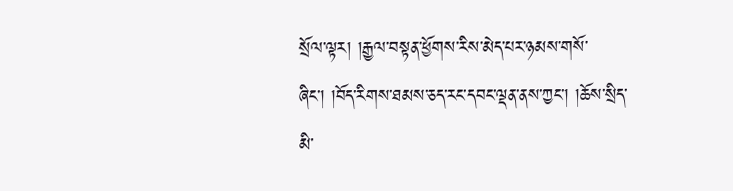སྲོལ་ལྟར། །རྒྱལ་བསྟན་ཕྱོགས་རིས་མེད་པར་ཉམས་གསོ་ཞིང་། །བོད་རིགས་ཐམས་ཅད་རང་དབང་ལྡན་ནས་ཀྱང་། །ཆོས་སྲིད་མི་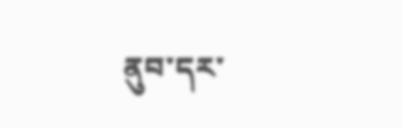ནུབ་དར་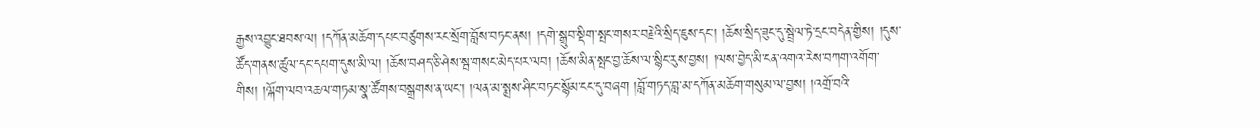རྒྱས་འབྱུང་ཐབས་ལ། །དཀོན་མཆོག་དཔང་བཙུགས་རང་སྲོག་བློས་བཏང་ནས། །དགེ་སྒྲུབ་སྡིག་སྤང་གསར་བརྗེའི་སྲིད་ཇུས་དང་། །ཆོས་སྲིད་ཟུང་དུ་སྦྲེལ་ཏེ་དྲང་བདེན་གྱིས། །དུས་ཚོད་གནས་ཚུལ་དང་དཔག་དུས་མི་ལ། །ཆོས་བཤད་ཅི་ཤེས་སྦ་གསང་མེད་པར་ལབ། །ཆོས་མིན་སྤང་བྱ་ཆོས་ལ་སྙིང་རུས་བྱས། །ལས་བྱེད་མི་ངན་འགའ་རེས་བཀག་འགོག་གིས། །ལྐོག་ལབ་འཆལ་གཏམ་སྣ་ཚོགས་བསྒྲགས་ན་ཡང་། །ལན་མ་སྨྲས་ཤིང་བཏང་སྙོམ་ངང་དུ་བཞག །བློ་གཏད་བླ་མ་དཀོན་མཆོག་གསུམ་ལ་བྱས། །འགྲོ་བའི་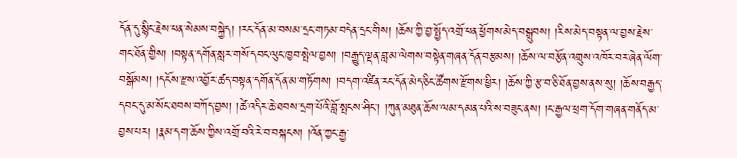དོན་དུ་སྙིང་རྗེས་ཕན་སེམས་བསྐྱེད། །རང་དོན་མ་བསམ་དྲང་གཏམ་བདེན་དྲང་གིས། །ཆོས་ཀྱི་བྱ་སྤྱོད་འགྲོ་ཕན་ཕྱོགས་མེད་བསྒྲུབས། །རིས་མེད་བསྟན་ལ་བྱས་རྗེས་གང་ཐོན་གྱིས། །བསྟན་དགོན་སླར་གསོ་དབང་ལུང་ཁྱབ་སྤེལ་བྱས། །བརྒྱུད་ལྡན་བླ་མ་ལེགས་བསྟེན་གཞན་དོན་བརྩམས། །ཆོས་ལ་བརྩོན་འགྲུས་འཁོར་བར་ཞེན་ལོག་བསྒོམས། །དངོས་རྫས་འབྱོར་ཚད་བསྟན་དགོན་དོན་མ་གཏོགས། །བདག་འཛིན་རང་དོན་མེད་ཅིང་ཚོགས་རྫོགས་ཕྱིར། །ཆོས་ཀྱི་རྩ་བ་ཅི་ཐོན་བྱས་ནས་སུ། །ཆོས་བརྒྱད་དབང་དུ་མ་སོང་ཐབས་བཀོད་བྱས། །ཚེ་འདིར་ཆེ་ཐབས་དྲག་པོའི་བློ་སྤངས་ཤིང་། །ཀུན་མཐུན་ཆོས་ལམ་དམན་པའི་ས་བཟུང་ནས། །ང་རྒྱལ་ཕྲག་དོག་གཞན་གནོད་མ་བྱས་པར། །རྣམ་དག་ཆོས་ཀྱིས་འགྲོ་བའི་རེ་བ་བསྐངས། །འོན་ཀྱང་རྒྱ་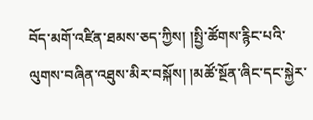བོད་མགོ་འཛིན་ཐམས་ཅད་ཀྱིས། །སྤྱི་ཚོགས་རྙིང་པའི་ལུགས་བཞིན་འཐུས་མིར་བསྐོས། །མཚོ་སྔོན་ཞིང་དང་སྐྱེར་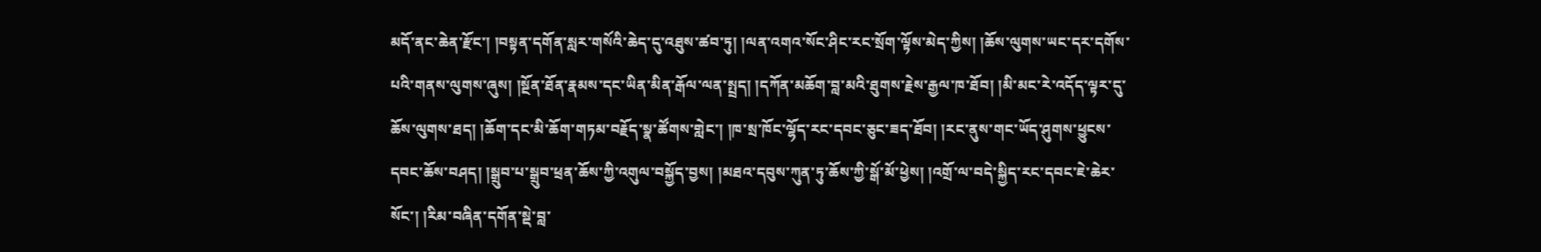མདོ་ནང་ཆེན་རྫོང་། །བསྟན་དགོན་སླར་གསོའི་ཆེད་དུ་འཐུས་ཚབ་ཏུ། །ལན་འགའ་སོང་ཤིང་རང་སྲོག་ལྟོས་མེད་ཀྱིས། །ཆོས་ལུགས་ཡང་དར་དགོས་པའི་གནས་ལུགས་ཞུས། །སྔོན་ཐོན་རྣམས་དང་ཡིན་མིན་རྒོལ་ལན་སྤྲད། །དཀོན་མཆོག་བླ་མའི་ཐུགས་རྗེས་རྒྱལ་ཁ་ཐོབ། །མི་མང་རེ་འདོད་ལྟར་དུ་ཆོས་ལུགས་ཐད། །ཆོག་དང་མི་ཆོག་གཏམ་བརྗོད་སྣ་ཚོགས་གླེང་། །ཁ་སྲ་ཁོང་ལྷོད་རང་དབང་ཅུང་ཟད་ཐོབ། །རང་ནུས་གང་ཡོད་ཤུགས་ཕྱུངས་དབང་ཆོས་བཤད། །སྒྲུབ་པ་སྒྲུབ་ཕྲན་ཆོས་ཀྱི་འགུལ་བསྐྱོད་བྱས། །མཐའ་དབུས་ཀུན་ཏུ་ཆོས་ཀྱི་སྒོ་མོ་ཕྱེས། །འགྲོ་ལ་བདེ་སྐྱིད་རང་དབང་ཇེ་ཆེར་སོང་། །རིམ་བཞིན་དགོན་སྡེ་བླ་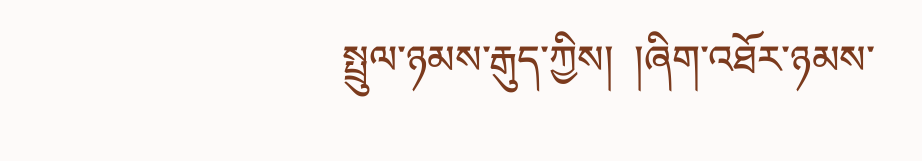སྤྲུལ་ཉམས་རྒུད་ཀྱིས།  །ཞིག་འཐོར་ཉམས་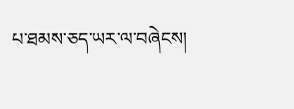པ་ཐམས་ཅད་ཡར་ལ་བཞེངས།